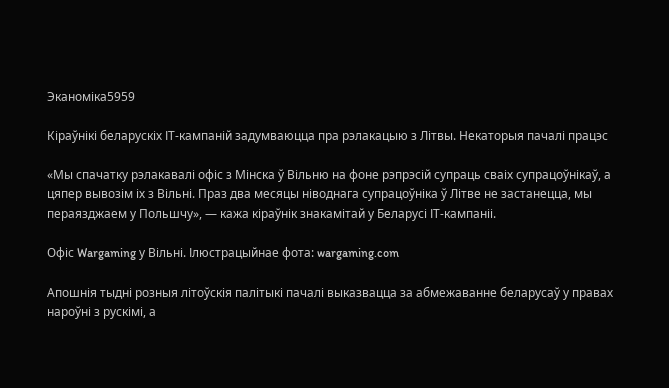Эканоміка5959

Кіраўнікі беларускіх ІТ-кампаній задумваюцца пра рэлакацыю з Літвы. Некаторыя пачалі працэс

«Мы спачатку рэлакавалі офіс з Мінска ў Вільню на фоне рэпрэсій супраць сваіх супрацоўнікаў, а цяпер вывозім іх з Вільні. Праз два месяцы ніводнага супрацоўніка ў Літве не застанецца, мы пераязджаем у Польшчу», — кажа кіраўнік знакамітай у Беларусі ІТ-кампаніі.

Офіс Wargaming у Вільні. Ілюстрацыйнае фота: wargaming.com

Апошнія тыдні розныя літоўскія палітыкі пачалі выказвацца за абмежаванне беларусаў у правах нароўні з рускімі, а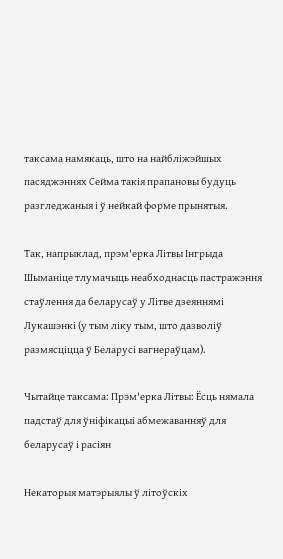таксама намякаць, што на найбліжэйшых пасяджэннях Сейма такія прапановы будуць разгледжаныя і ў нейкай форме прынятыя.

Так, напрыклад, прэм'ерка Літвы Інгрыда Шыманіце тлумачыць неабходнасць пастражэння стаўлення да беларусаў у Літве дзеяннямі Лукашэнкі (у тым ліку тым, што дазволіў размясціцца ў Беларусі вагнераўцам).

Чытайце таксама: Прэм'ерка Літвы: Ёсць нямала падстаў для ўніфікацыі абмежаванняў для беларусаў і расіян

Некаторыя матэрыялы ў літоўскіх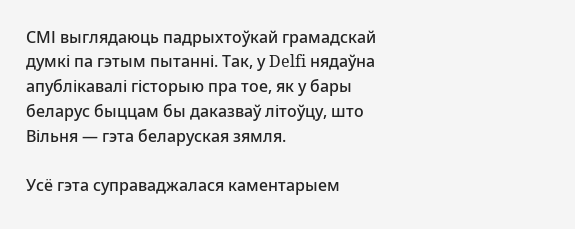СМІ выглядаюць падрыхтоўкай грамадскай думкі па гэтым пытанні. Так, у Delfi нядаўна апублікавалі гісторыю пра тое, як у бары беларус быццам бы даказваў літоўцу, што Вільня — гэта беларуская зямля.

Усё гэта суправаджалася каментарыем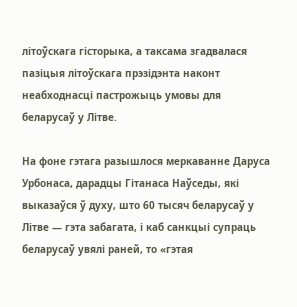літоўскага гісторыка, а таксама згадвалася пазіцыя літоўскага прэзідэнта наконт неабходнасці пастрожыць умовы для беларусаў у Літве.

На фоне гэтага разышлося меркаванне Даруса Урбонаса, дарадцы Гітанаса Наўседы, які выказаўся ў духу, што 60 тысяч беларусаў у Літве — гэта забагата, і каб санкцыі супраць беларусаў увялі раней, то «гэтая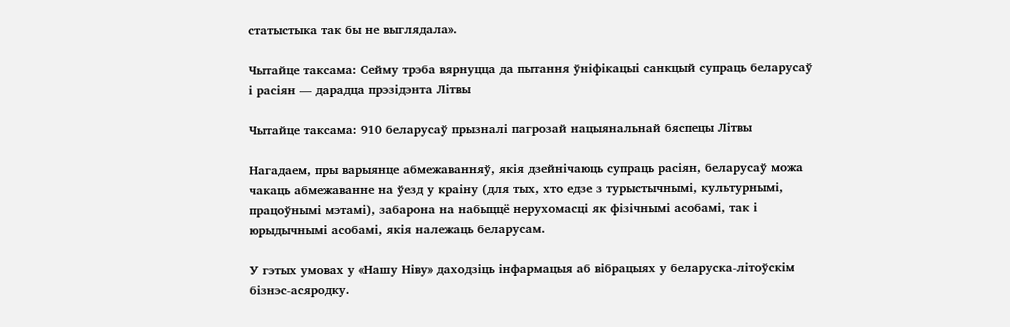статыстыка так бы не выглядала».

Чытайце таксама: Сейму трэба вярнуцца да пытання ўніфікацыі санкцый супраць беларусаў і расіян — дарадца прэзідэнта Літвы

Чытайце таксама: 910 беларусаў прызналі пагрозай нацыянальнай бяспецы Літвы

Нагадаем, пры варыянце абмежаванняў, якія дзейнічаюць супраць расіян, беларусаў можа чакаць абмежаванне на ўезд у краіну (для тых, хто едзе з турыстычнымі, культурнымі, працоўнымі мэтамі), забарона на набыццё нерухомасці як фізічнымі асобамі, так і юрыдычнымі асобамі, якія належаць беларусам.

У гэтых умовах у «Нашу Ніву» даходзіць інфармацыя аб вібрацыях у беларуска-літоўскім бізнэс-асяродку.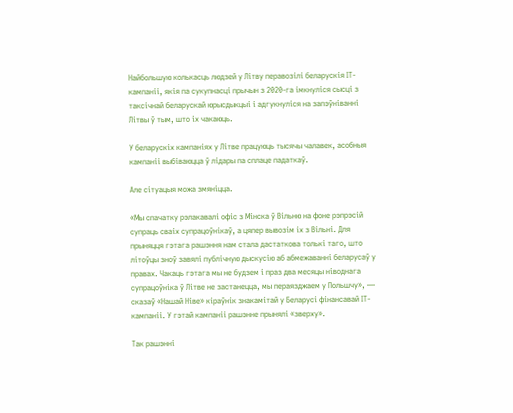Найбольшую колькасць людзей у Літву перавозілі беларускія ІТ-кампаніі, якія па сукупнасці прычын з 2020-га імкнуліся сысці з таксічнай беларускай юрысдыкцыі і адгукнуліся на запэўніванні Літвы ў тым, што іх чакаюць.

У беларускіх кампаніях у Літве працуюць тысячы чалавек, асобныя кампаніі выбіваюцца ў лідары па сплаце падаткаў.

Але сітуацыя можа змяніцца.

«Мы спачатку рэлакавалі офіс з Мінска ў Вільню на фоне рэпрэсій супраць сваіх супрацоўнікаў, а цяпер вывозім іх з Вільні. Для прыняцця гэтага рашэння нам стала дастаткова толькі таго, што літоўцы зноў завялі публічную дыскусію аб абмежаванні беларусаў у правах. Чакаць гэтага мы не будзем і праз два месяцы ніводнага супрацоўніка ў Літве не застанецца, мы пераязджаем у Польшчу», — сказаў «Нашай Ніве» кіраўнік знакамітай у Беларусі фінансавай ІТ-кампаніі. У гэтай кампаніі рашэнне прынялі «зверху».

Так рашэнні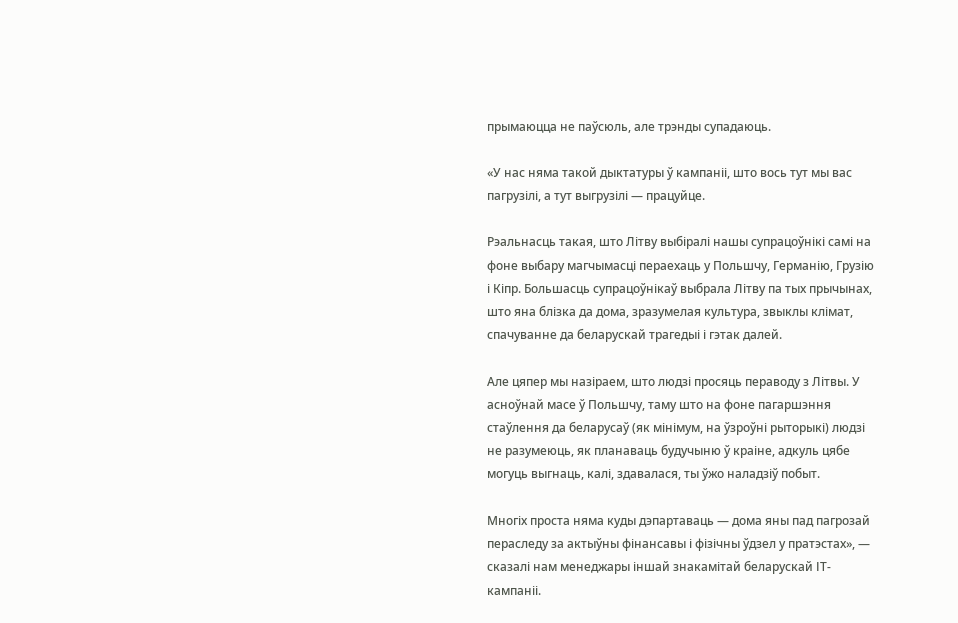прымаюцца не паўсюль, але трэнды супадаюць.

«У нас няма такой дыктатуры ў кампаніі, што вось тут мы вас пагрузілі, а тут выгрузілі — працуйце.

Рэальнасць такая, што Літву выбіралі нашы супрацоўнікі самі на фоне выбару магчымасці пераехаць у Польшчу, Германію, Грузію і Кіпр. Большасць супрацоўнікаў выбрала Літву па тых прычынах, што яна блізка да дома, зразумелая культура, звыклы клімат, спачуванне да беларускай трагедыі і гэтак далей.

Але цяпер мы назіраем, што людзі просяць пераводу з Літвы. У асноўнай масе ў Польшчу, таму што на фоне пагаршэння стаўлення да беларусаў (як мінімум, на ўзроўні рыторыкі) людзі не разумеюць, як планаваць будучыню ў краіне, адкуль цябе могуць выгнаць, калі, здавалася, ты ўжо наладзіў побыт.

Многіх проста няма куды дэпартаваць — дома яны пад пагрозай пераследу за актыўны фінансавы і фізічны ўдзел у пратэстах», — сказалі нам менеджары іншай знакамітай беларускай ІТ-кампаніі.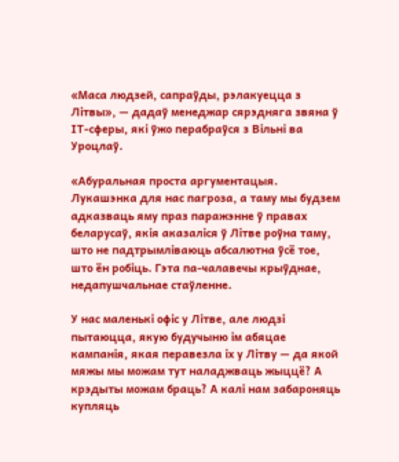«Маса людзей, сапраўды, рэлакуецца з Літвы», — дадаў менеджар сярэдняга звяна ў ІТ-сферы, які ўжо перабраўся з Вільні ва Уроцлаў.

«Абуральная проста аргументацыя. Лукашэнка для нас пагроза, а таму мы будзем адказваць яму праз паражэнне ў правах беларусаў, якія аказаліся ў Літве роўна таму, што не падтрымліваюць абсалютна ўсё тое, што ён робіць. Гэта па-чалавечы крыўднае, недапушчальнае стаўленне.

У нас маленькі офіс у Літве, але людзі пытаюцца, якую будучыню ім абяцае кампанія, якая перавезла іх у Літву — да якой мяжы мы можам тут наладжваць жыццё? А крэдыты можам браць? А калі нам забароняць купляць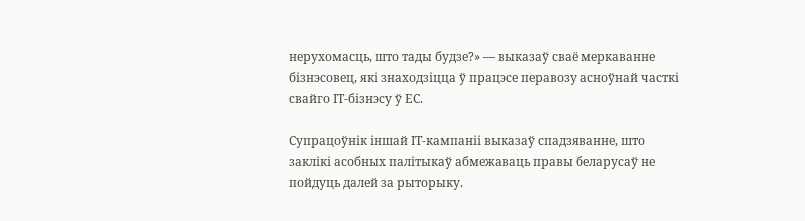нерухомасць, што тады будзе?» — выказаў сваё меркаванне бізнэсовец, які знаходзіцца ў працэсе перавозу асноўнай часткі свайго ІТ-бізнэсу ў ЕС.

Супрацоўнік іншай ІТ-кампаніі выказаў спадзяванне, што заклікі асобных палітыкаў абмежаваць правы беларусаў не пойдуць далей за рыторыку.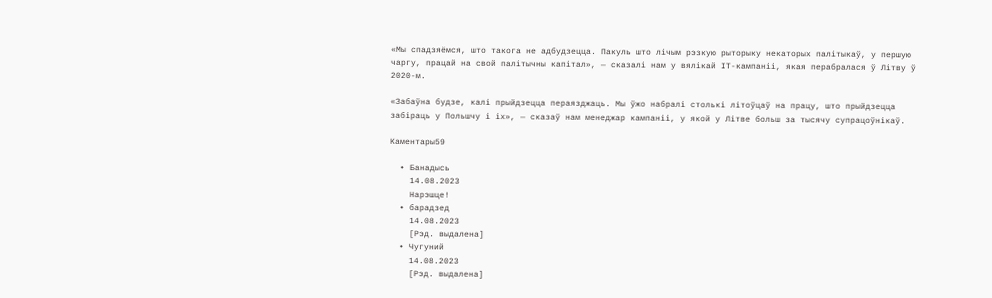«Мы спадзяёмся, што такога не адбудзецца. Пакуль што лічым рэзкую рыторыку некаторых палітыкаў, у першую чаргу, працай на свой палітычны капітал», — сказалі нам у вялікай ІТ-кампаніі, якая перабралася ў Літву ў 2020-м.

«Забаўна будзе, калі прыйдзецца пераязджаць. Мы ўжо набралі столькі літоўцаў на працу, што прыйдзецца забіраць у Польшчу і іх», — сказаў нам менеджар кампаніі, у якой у Літве больш за тысячу супрацоўнікаў.

Каментары59

  • Банадысь
    14.08.2023
    Нарэшце!
  • барадзед
    14.08.2023
    [Рэд. выдалена]
  • Чугуний
    14.08.2023
    [Рэд. выдалена]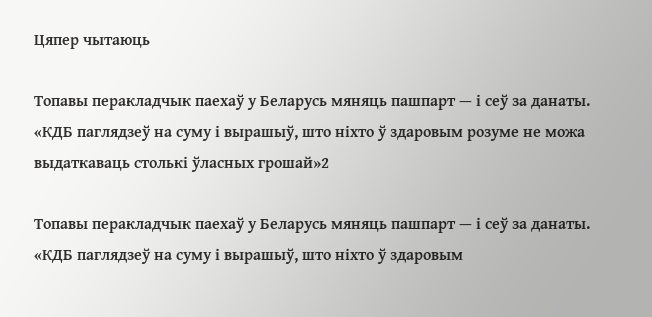Цяпер чытаюць

Топавы перакладчык паехаў у Беларусь мяняць пашпарт — і сеў за данаты. «КДБ паглядзеў на суму і вырашыў, што ніхто ў здаровым розуме не можа выдаткаваць столькі ўласных грошай»2

Топавы перакладчык паехаў у Беларусь мяняць пашпарт — і сеў за данаты. «КДБ паглядзеў на суму і вырашыў, што ніхто ў здаровым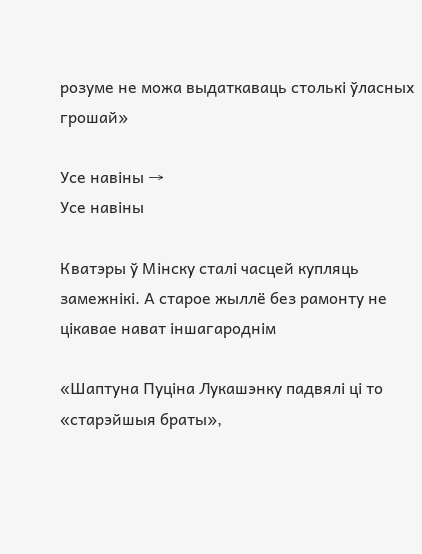розуме не можа выдаткаваць столькі ўласных грошай»

Усе навіны →
Усе навіны

Кватэры ў Мінску сталі часцей купляць замежнікі. А старое жыллё без рамонту не цікавае нават іншагароднім

«Шаптуна Пуціна Лукашэнку падвялі ці то «старэйшыя браты»,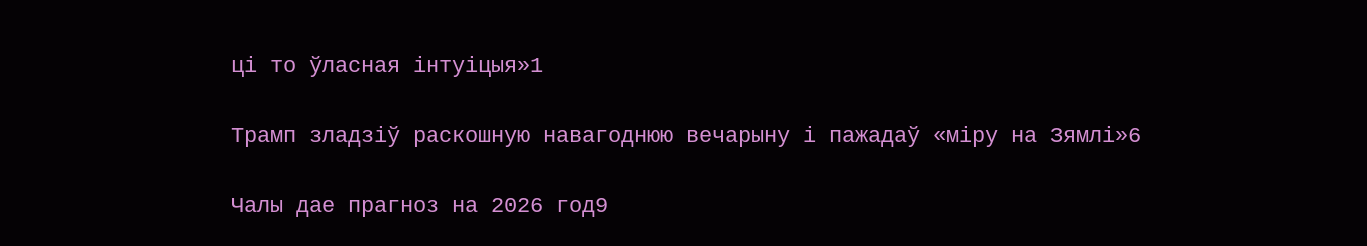ці то ўласная інтуіцыя»1

Трамп зладзіў раскошную навагоднюю вечарыну і пажадаў «міру на Зямлі»6

Чалы дае прагноз на 2026 год9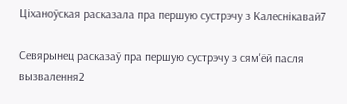Ціханоўская расказала пра першую сустрэчу з Калеснікавай7

Севярынец расказаў пра першую сустрэчу з сям'ёй пасля вызвалення2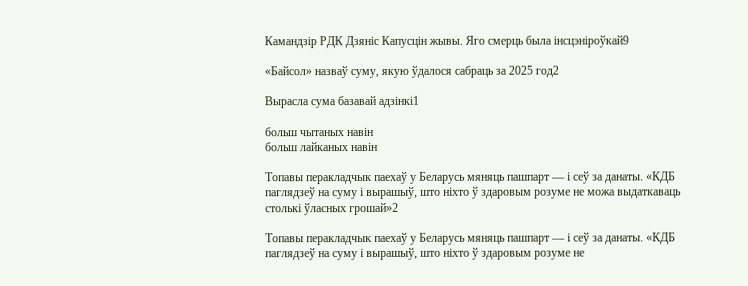Камандзір РДК Дзяніс Капусцін жывы. Яго смерць была інсцэніроўкай9

«Байсол» назваў суму, якую ўдалося сабраць за 2025 год2

Вырасла сума базавай адзінкі1

больш чытаных навін
больш лайканых навін

Топавы перакладчык паехаў у Беларусь мяняць пашпарт — і сеў за данаты. «КДБ паглядзеў на суму і вырашыў, што ніхто ў здаровым розуме не можа выдаткаваць столькі ўласных грошай»2

Топавы перакладчык паехаў у Беларусь мяняць пашпарт — і сеў за данаты. «КДБ паглядзеў на суму і вырашыў, што ніхто ў здаровым розуме не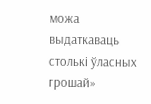можа выдаткаваць столькі ўласных грошай»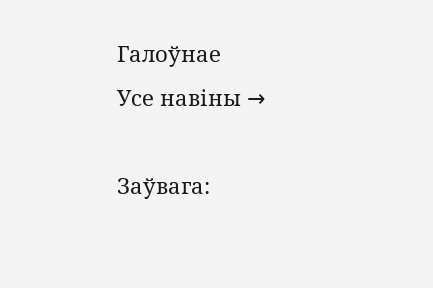Галоўнае
Усе навіны →

Заўвага: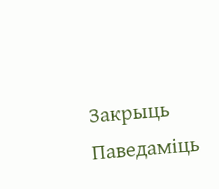Закрыць Паведаміць